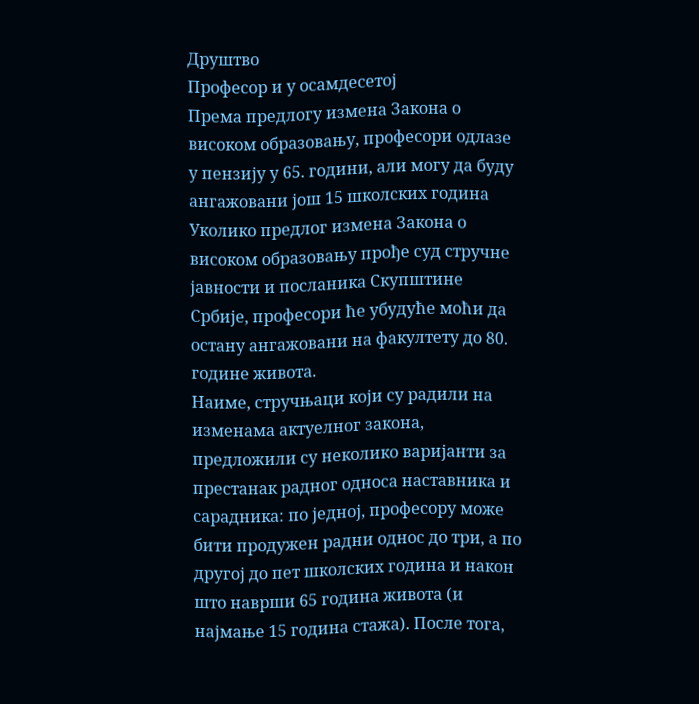Друштво
Професор и у осамдесетој
Према предлогу измена Закона о високом образовању, професори одлазе у пензију у 65. години, али могу да буду ангажовани још 15 школских година
Уколико предлог измена Закона о високом образовању прође суд стручне јавности и посланика Скупштине Србије, професори ће убудуће моћи да остану ангажовани на факултету до 80. године живота.
Наиме, стручњаци који су радили на изменама актуелног закона, предложили су неколико варијанти за престанак радног односа наставника и сарадника: по једној, професору може бити продужен радни однос до три, а по другој до пет школских година и након што наврши 65 година живота (и најмање 15 година стажа). После тога,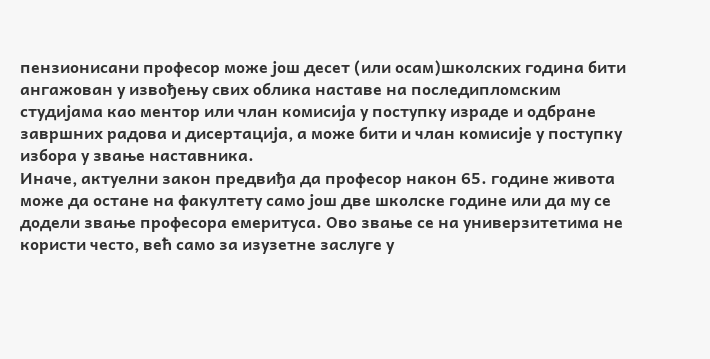пензионисани професор може још десет (или осам)школских година бити ангажован у извођењу свих облика наставе на последипломским студијама као ментор или члан комисија у поступку израде и одбране завршних радова и дисертација, а може бити и члан комисије у поступку избора у звање наставника.
Иначе, актуелни закон предвиђа да професор након 65. године живота може да остане на факултету само још две школске године или да му се додели звање професора емеритуса. Ово звање се на универзитетима не користи често, већ само за изузетне заслуге у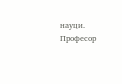науци.
Професор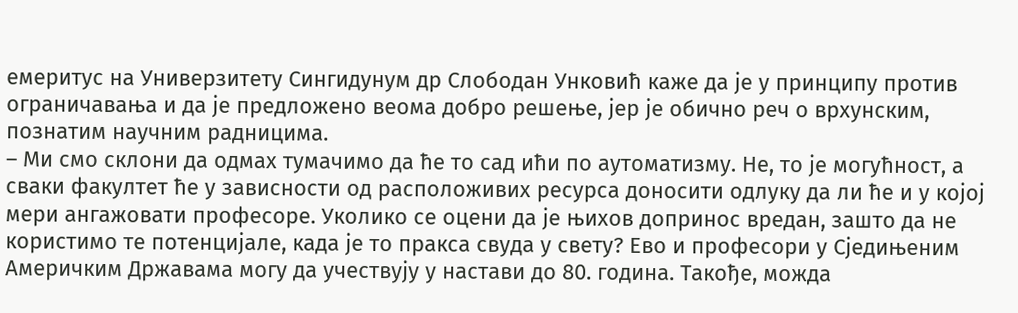емеритус на Универзитету Сингидунум др Слободан Унковић каже да је у принципу против ограничавања и да је предложено веома добро решење, јер је обично реч о врхунским, познатим научним радницима.
– Ми смо склони да одмах тумачимо да ће то сад ићи по аутоматизму. Не, то је могућност, а сваки факултет ће у зависности од расположивих ресурса доносити одлуку да ли ће и у којој мери ангажовати професоре. Уколико се оцени да је њихов допринос вредан, зашто да не користимо те потенцијале, када је то пракса свуда у свету? Ево и професори у Сједињеним Америчким Државама могу да учествују у настави до 80. година. Такође, можда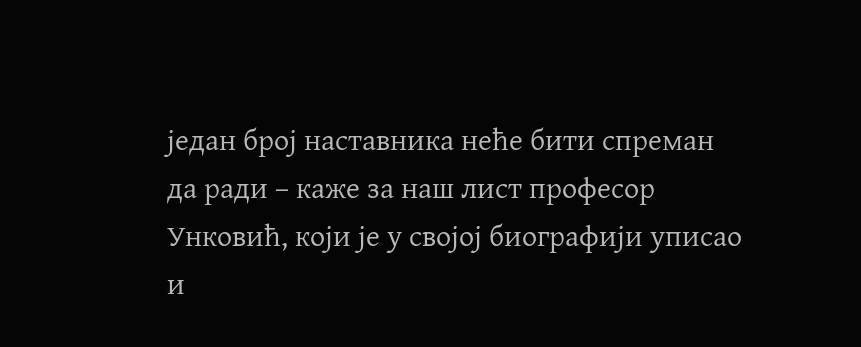један број наставника неће бити спреман да ради – каже за наш лист професор Унковић, који је у својој биографији уписао и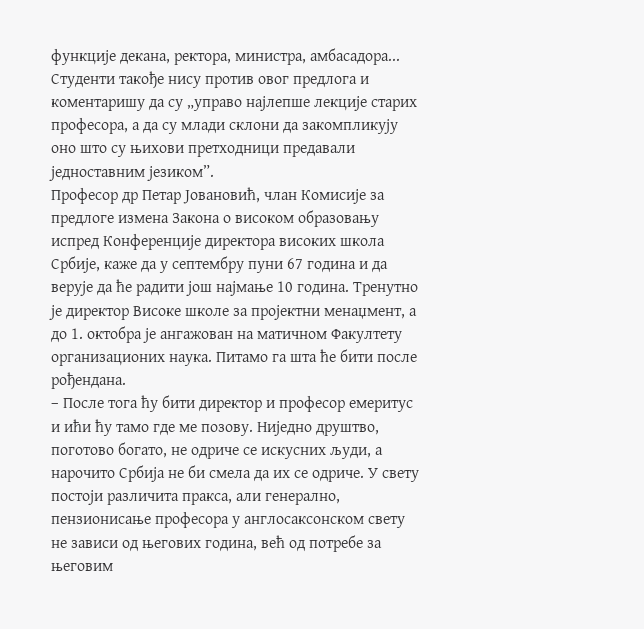функције декана, ректора, министра, амбасадора...
Студенти такође нису против овог предлога и коментаришу да су „управо најлепше лекције старих професора, а да су млади склони да закомпликују оно што су њихови претходници предавали једноставним језиком”.
Професор др Петар Јовановић, члан Комисије за предлоге измена Закона о високом образовању испред Конференције директора високих школа Србије, каже да у септембру пуни 67 година и да верује да ће радити још најмање 10 година. Тренутно је директор Високе школе за пројектни менаџмент, а до 1. октобра је ангажован на матичном Факултету организационих наука. Питамо га шта ће бити после рођендана.
– После тога ћу бити директор и професор емеритус и ићи ћу тамо где ме позову. Ниједно друштво, поготово богато, не одриче се искусних људи, а нарочито Србија не би смела да их се одриче. У свету постоји различита пракса, али генерално, пензионисање професора у англосаксонском свету не зависи од његових година, већ од потребе за његовим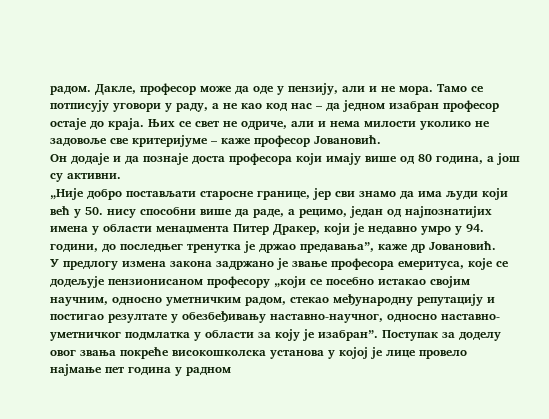радом. Дакле, професор може да оде у пензију, али и не мора. Тамо се потписују уговори у раду, а не као код нас – да једном изабран професор остаје до краја. Њих се свет не одриче, али и нема милости уколико не задовоље све критеријуме – каже професор Јовановић.
Он додаје и да познаје доста професора који имају више од 80 година, а још су активни.
„Није добро постављати старосне границе, јер сви знамо да има људи који већ у 50. нису способни више да раде, а рецимо, један од најпознатијих имена у области менаџмента Питер Дракер, који је недавно умро у 94. години, до последњег тренутка је држао предавања”, каже др Јовановић.
У предлогу измена закона задржано је звање професора емеритуса, које се додељује пензионисаном професору „који се посебно истакао својим научним, односно уметничким радом, стекао међународну репутацију и постигао резултате у обезбеђивању наставно-научног, односно наставно-уметничког подмлатка у области за коју је изабран”. Поступак за доделу овог звања покреће високошколска установа у којој је лице провело најмање пет година у радном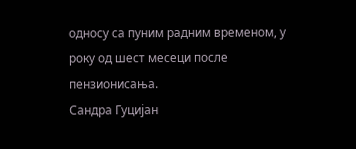односу са пуним радним временом, у року од шест месеци после пензионисања.
Сандра Гуцијан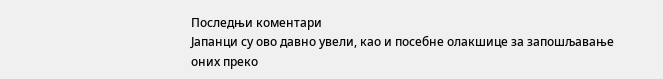Последњи коментари
Јапанци су ово давно увели, као и посебне олакшице за запошљавање оних преко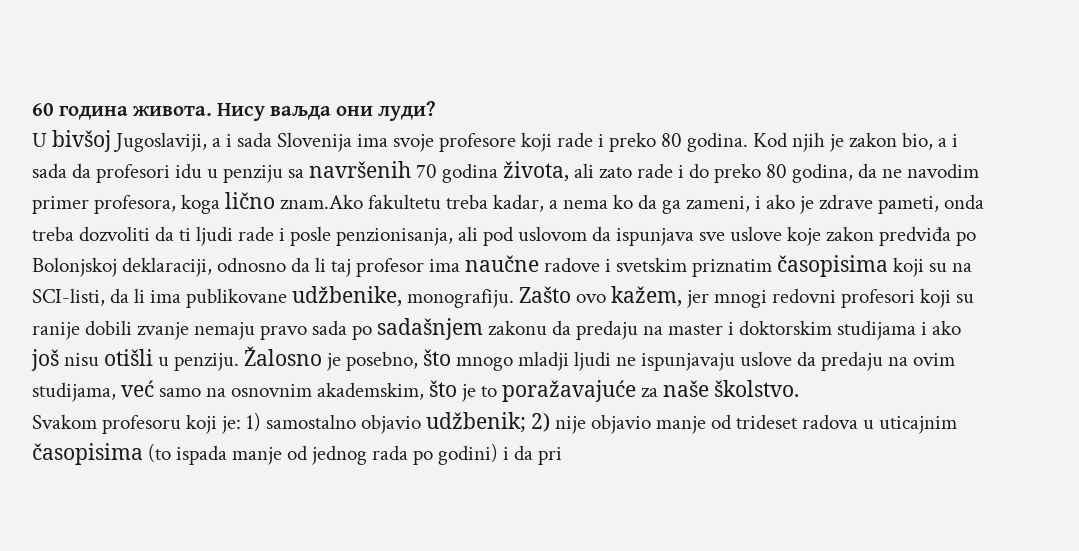60 година живота. Нису ваљда они луди?
U bivšoj Jugoslaviji, a i sada Slovenija ima svoje profesore koji rade i preko 80 godina. Kod njih je zakon bio, a i sada da profesori idu u penziju sa navršenih 70 godina života, ali zato rade i do preko 80 godina, da ne navodim primer profesora, koga lično znam.Ako fakultetu treba kadar, a nema ko da ga zameni, i ako je zdrave pameti, onda treba dozvoliti da ti ljudi rade i posle penzionisanja, ali pod uslovom da ispunjava sve uslove koje zakon predviđa po Bolonjskoj deklaraciji, odnosno da li taj profesor ima naučne radove i svetskim priznatim časopisima koji su na SCI-listi, da li ima publikovane udžbenike, monografiju. Zašto ovo kažem, jer mnogi redovni profesori koji su ranije dobili zvanje nemaju pravo sada po sadašnjem zakonu da predaju na master i doktorskim studijama i ako još nisu otišli u penziju. Žalosno je posebno, što mnogo mladji ljudi ne ispunjavaju uslove da predaju na ovim studijama, već samo na osnovnim akademskim, što je to poražavajuće za naše školstvo.
Svakom profesoru koji je: 1) samostalno objavio udžbenik; 2) nije objavio manje od trideset radova u uticajnim časopisima (to ispada manje od jednog rada po godini) i da pri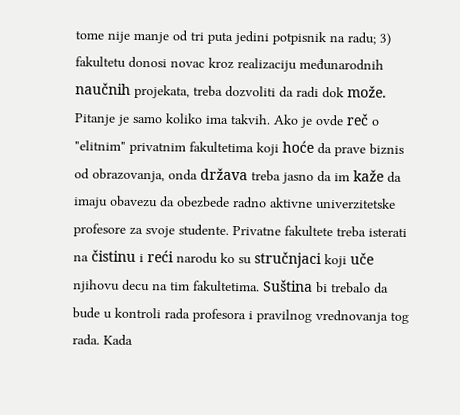tome nije manje od tri puta jedini potpisnik na radu; 3) fakultetu donosi novac kroz realizaciju međunarodnih naučnih projekata, treba dozvoliti da radi dok može. Pitanje je samo koliko ima takvih. Ako je ovde reč o "elitnim" privatnim fakultetima koji hoće da prave biznis od obrazovanja, onda država treba jasno da im kaže da imaju obavezu da obezbede radno aktivne univerzitetske profesore za svoje studente. Privatne fakultete treba isterati na čistinu i reći narodu ko su stručnjaci koji uče njihovu decu na tim fakultetima. Suština bi trebalo da bude u kontroli rada profesora i pravilnog vrednovanja tog rada. Kada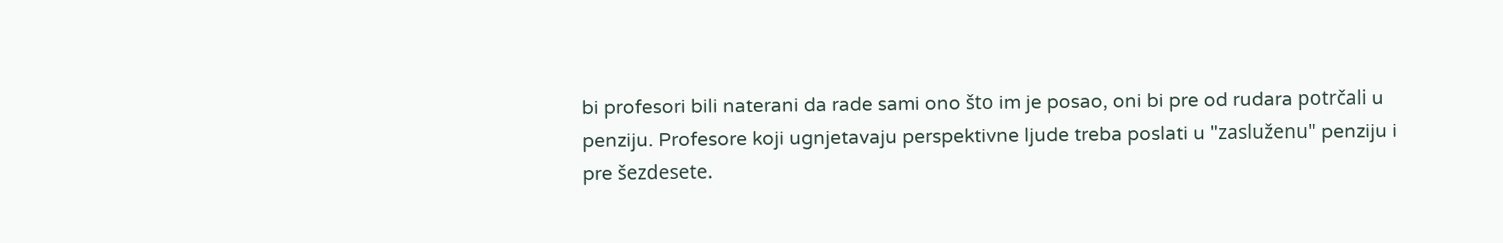bi profesori bili naterani da rade sami ono što im je posao, oni bi pre od rudara potrčali u penziju. Profesore koji ugnjetavaju perspektivne ljude treba poslati u "zasluženu" penziju i pre šezdesete.